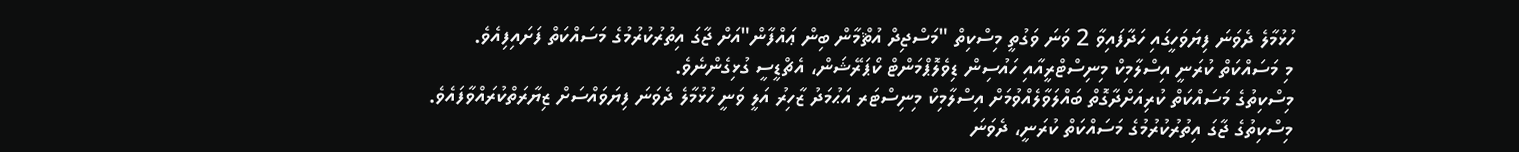ހުޅުމާލެ ދެވަނަ ފިޔަވަހީގައި ހަދާފައިވާ 2 ވަނަ ވަގުތީ މިސްކިތް "މަސްޖިދް އުޘްމާން ބިން ޢައްފާން"އަށް ޖާގަ އިތުރުކުރުމުގެ މަސައްކަތް ފަށައިފިއެވެ.
މި މަސައްކަތް ކުރަނީ އިސްލާމިކް މިނިސްޓްރީއާއި ހައުސިން ޑިވެލޮޕްމަންޓް ކޯޕަރޭޝަން، އެޗްޑީސީ ގުޅިގެންނެވެ.
މިސްކިތުގެ މަސައްކަތް ކުރިއަށްދާގޮތް ބައްލަވާލެއްވުމަށް އިސްލާމިކް މިނިސްޓަރ އަޙުމަދު ޒާހިރު އަލީ ވަނީ ހުޅުމާލެ ދެވަނަ ފިޔަވައްސަށް ޒިޔާރަތްކުރައްވާފައެވެ.
މިސްކިތުގެ ޖާގަ އިތުރުކުރުމުގެ މަސައްކަތް ކުރަނީ، ދެވަނަ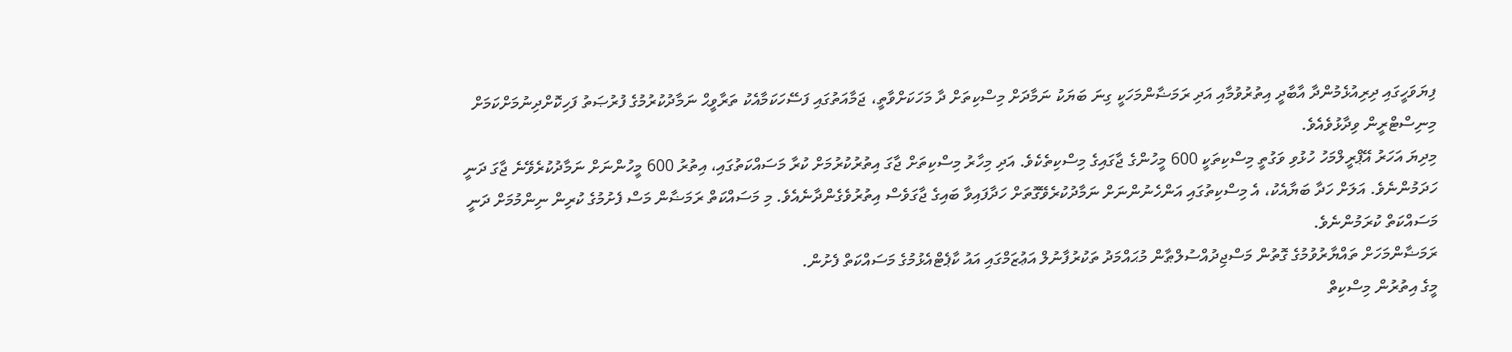ފިޔަވަހީގައި ދިރިއުޅެމުންދާ އާބާދީ އިތުރުވުމާއި އަދި ރަމަޟާންމަހަކީ ގިނަ ބަޔަކު ނަމާދަށް މިސްކިތަށް ދާ މަހަކަށްވާތީ، ޖަމާއަތުގައި ފަސޭހަކަމާއެކު ތަރާވީޙް ނަމާދުކުރުމުގެ ފުރުޞަތު ފަހިކޮށްދިނުމަށްކަމަށް މިނިސްޓްރީން ވިދާޅުވެއެވެ.
މިދިޔަ އަހަރު އޭޕްރީލްމަހު ހުޅުވި ވަގުތީ މިސްކިތަކީ 600 މީހުންގެ ޖާގައިގެ މިސްކިތެކެވެ. އަދި މިހާރު މިސްކިތަށް ޖާގަ އިތުރުކުރުމަށް ކުރާ މަސައްކަތުގައި، އިތުރު 600 މީހުންނަށް ނަމާދުކުރެވޭނެ ޖާގަ ދަނީ ހަދަމުންނެވެ. އަލަށް ހަދާ ބަޔާއެކު، އެ މިސްކިތުގައި އަންހެނުންނަށް ނަމާދުކުރެވޭގޮތަށް ހަދާފައިވާ ބައިގެ ޖާގަވެސް އިތުރުވެގެންދާނެއެވެ. މި މަސައްކަތް ރަމަޟާން މަސް ފެށުމުގެ ކުރިން ނިންމުމަށް ދަނީ މަސައްކަތް ކުރަމުންނެވެ.
ރަމަޟާންމަހަށް ތައްޔާރުވުމުގެ ގޮތުން މަސްޖިދުއްސުލްޠާން މުޙައްމަދު ތަކުރުފާނުލް އަޢުޒަމްގައި އައު ކާޕެޓްއެޅުމުގެ މަސައްކަތް ފެށުން.
މީގެ އިތުރުން މިސްކިތް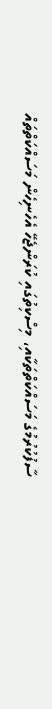ސާފުކުރުމުގެ މަސައްކަތްތަކާއި، މިސްކިތުގައި ކުރަންޖެހޭ އެހެނިހެން މަސައްކަތްތައް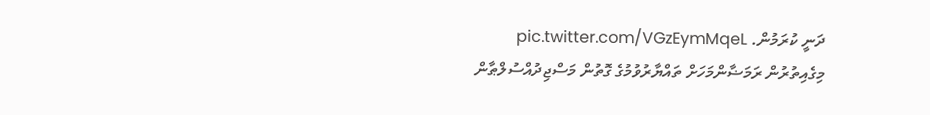ދަނީ ކުރަމުން. pic.twitter.com/VGzEymMqeL
މިގެއިތުރުން ރަމަޟާންމަހަށް ތައްޔާރުވުމުގެ ގޮތުން މަސްޖިދުއްސުލްޠާން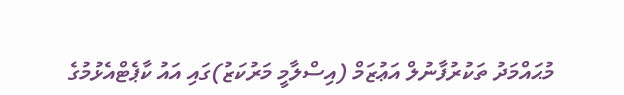މުޙައްމަދު ތަކުރުފާނުލް އަޢުޒަމް (އިސްލާމީ މަރުކަޒު)ގައި އައު ކާޕެޓްއެޅުމުގެ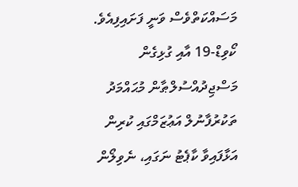މަސައްކަތްވެސް ވަނީ ފަށައިފިއެވެ.
ކޯވިޑް-19 އާއި ގުޅިގެން މަސްޖިދުއްސުލްޠާން މުޙައްމަދު ތަކުރުފާނުލް އަޢުޒަމްގައި ކުރިން އަޅާފައިވާ ކާޕެޓު ނަގައި، ނެވިލޯން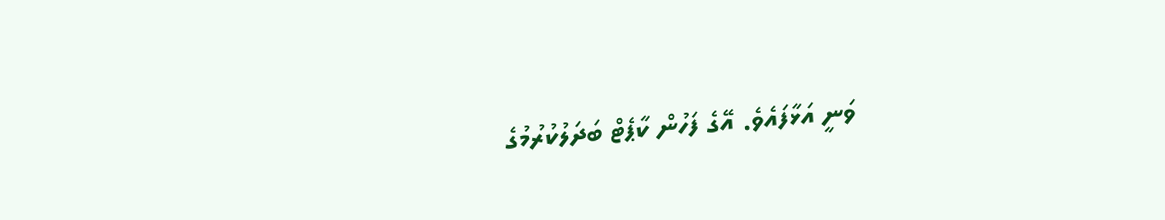ވަނީ އަޅާފައެވެ. އޭގެ ފަހުން ކާޕެޓް ބަދަލުކުރުމުގެ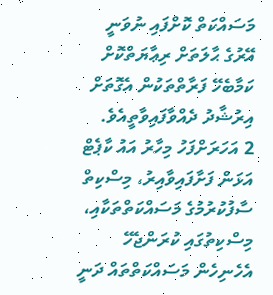މަސައްކަތް ކޮށްފައި ނުވަނީ އޭރުގެ ޙާލަތަށް ރިޢާޔަތްކޮށް ކަމާބެހޭ ފަރާތްތަކުން އެގޮތަށް އިރުޝާދު ދެއްވާފައިވާތީއެވެ.
2 އަހަރަށްފަހު މިހާރު އައު ކާޕެޓް އަޅަން ފަށާފައިވާއިރު، މިސްކިތް ސާފުކުރުމުގެ މަސައްކަތްތަކާއި، މިސްކިތުގައި ކުރަންޖެހޭ އެހެނިހެން މަސައްކަތްތައް ދަނީ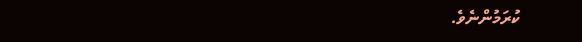ކުރަމުންނެވެ.